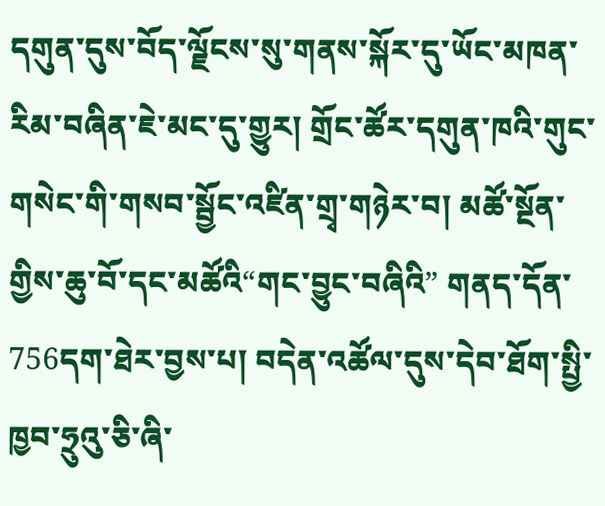དགུན་དུས་བོད་ལྗོངས་སུ་གནས་སྐོར་དུ་ཡོང་མཁན་རིམ་བཞིན་ཇེ་མང་དུ་གྱུར། གྲོང་ཚོར་དགུན་ཁའི་གུང་གསེང་གི་གསབ་སྦྱོང་འཛིན་གྲྭ་གཉེར་བ། མཚོ་སྔོན་གྱིས་ཆུ་བོ་དང་མཚོའི“གང་བྱུང་བཞིའི” གནད་དོན་756དག་ཐེར་བྱས་པ། བདེན་འཚོལ་དུས་དེབ་ཐོག་སྤྱི་ཁྱབ་ཧྲུའུ་ཅི་ཞི་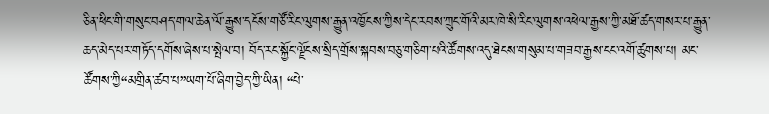ཅིན་ཕིང་གི་གསུང་བཤད་གལ་ཆེན་ལོ་རྒྱུས་དངོས་གཙོ་རིང་ལུགས་རྒྱུན་འཁྱོངས་ཀྱིས་དེང་རབས་ཀྲུང་གོའི་མར་ཁེ་སི་རིང་ལུགས་འཕེལ་རྒྱས་ཀྱི་མཐོ་ཚད་གསར་པ་རྒྱུན་ཆད་མེད་པར་གཏོད་དགོས་ཞེས་པ་སྤེལ་བ། བོད་རང་སྐྱོང་ལྗོངས་སྲིད་གྲོས་སྐབས་བཅུ་གཅིག་པའི་ཚོགས་འདུ་ཐེངས་གསུམ་པ་གཟབ་རྒྱས་ངང་འགོ་ཚུགས་པ། མང་ཚོགས་ཀྱི“མགྲིན་ཚབ་པ”ཡག་པོ་ཞིག་བྱེད་ཀྱི་ཡིན། “པེ་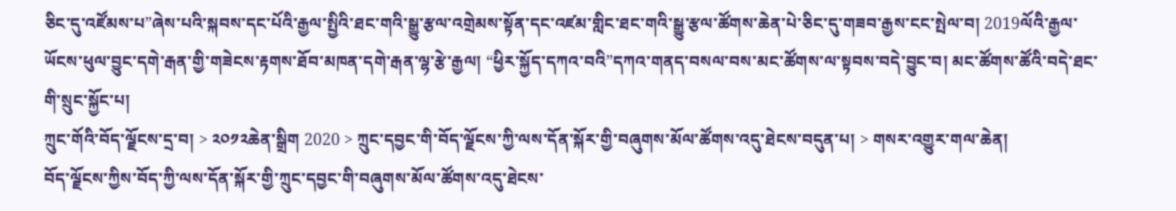ཅིང་དུ་འཛོམས་པ”ཞེས་པའི་སྐབས་དང་པོའི་རྒྱལ་སྤྱིའི་ཐང་གའི་སྒྱུ་རྩལ་འགྲེམས་སྟོན་དང་འཛམ་གླིང་ཐང་གའི་སྒྱུ་རྩལ་ཚོགས་ཆེན་པེ་ཅིང་དུ་གཟབ་རྒྱས་ངང་སྤེལ་བ། 2019ལོའི་རྒྱལ་ཡོངས་ཕུལ་བྱུང་དགེ་རྒན་གྱི་གཟེངས་རྟགས་ཐོབ་མཁན་དགེ་རྒན་ལྷ་རྩེ་རྒྱལ། “ཕྱིར་སྐྱོད་དཀའ་བའི”དཀའ་གནད་བསལ་བས་མང་ཚོགས་ལ་སྟབས་བདེ་བྱུང་བ། མང་ཚོགས་ཚོའི་བདེ་ཐང་གི་སྲུང་སྐྱོང་པ།
ཀྲུང་གོའི་བོད་ལྗོངས་དྲ་བ། > ༢༠༡༢ཆེན་སྒྲིག 2020 > ཀྲུང་དབྱང་གི་བོད་ལྗོངས་ཀྱི་ལས་དོན་སྐོར་གྱི་བཞུགས་མོལ་ཚོགས་འདུ་ཐེངས་བདུན་པ། > གསར་འགྱུར་གལ་ཆེན།
བོད་ལྗོངས་ཀྱིས་བོད་ཀྱི་ལས་དོན་སྐོར་གྱི་ཀྲུང་དབྱང་གི་བཞུགས་མོལ་ཚོགས་འདུ་ཐེངས་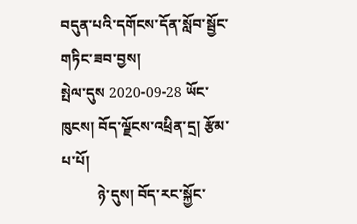བདུན་པའི་དགོངས་དོན་སློབ་སྦྱོང་གཏིང་ཟབ་བྱས།
སྤེལ་དུས 2020-09-28 ཡོང་ཁུངས། བོད་ལྗོངས་འཕྲིན་དྲ། རྩོམ་པ་པོ།
          ཉེ་དུས། བོད་རང་སྐྱོང་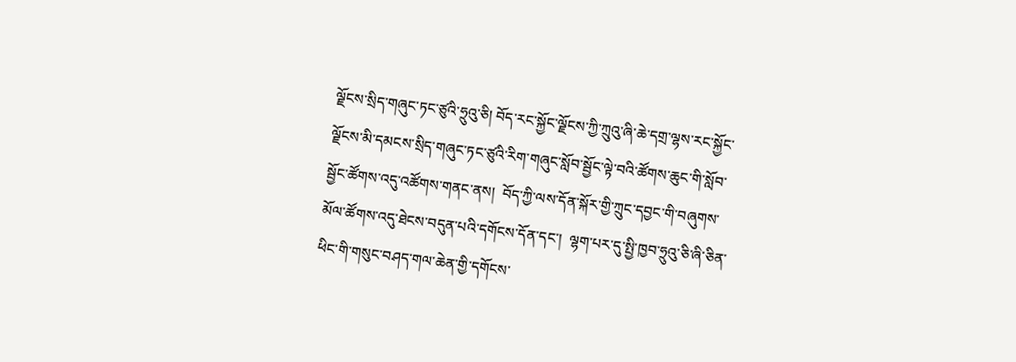ལྗོངས་སྲིད་གཞུང་ཏང་ཙུའི་ཧྲུའུ་ཅི། བོད་རང་སྐྱོང་ལྗོངས་ཀྱི་ཀྲུའུ་ཞི་ཆེ་དགྲ་ལྷས་རང་སྐྱོང་ལྗོངས་མི་དམངས་སྲིད་གཞུང་ཏང་ཙུའི་རིག་གཞུང་སློབ་སྦྱོང་ལྟེ་བའི་ཚོགས་ཆུང་གི་སློབ་སྦྱོང་ཚོགས་འདུ་འཚོགས་གནང་ནས།  བོད་ཀྱི་ལས་དོན་སྐོར་གྱི་ཀྲུང་དབྱང་གི་བཞུགས་མོལ་ཚོགས་འདུ་ཐེངས་བདུན་པའི་དགོངས་དོན་དང་།  ལྷག་པར་དུ་སྤྱི་ཁྱབ་ཧྲུའུ་ཅི་ཞི་ཅིན་ཕིང་གི་གསུང་བཤད་གལ་ཆེན་གྱི་དགོངས་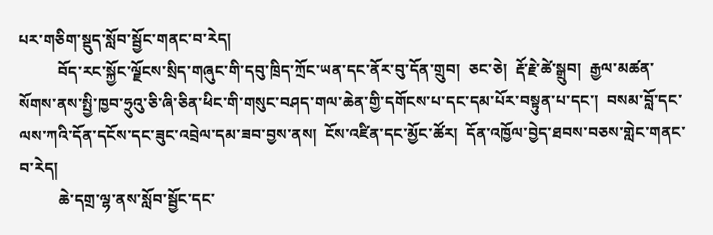པར་གཅིག་སྡུད་སློབ་སྦྱོང་གནང་བ་རེད།
          བོད་རང་སྐྱོང་ལྗོངས་སྲིད་གཞུང་གི་དབུ་ཁྲིད་ཀྲོང་ཡན་དང་ནོར་བུ་དོན་གྲུབ།  ཅང་ཅེ།  རྡོ་རྗེ་ཚེ་སྒྲུབ།  རྒྱལ་མཚན་སོགས་ནས་སྤྱི་ཁྱབ་ཧྲུའུ་ཅི་ཞི་ཅིན་ཕིང་གི་གསུང་བཤད་གལ་ཆེན་གྱི་དགོངས་པ་དང་དམ་པོར་བསྟུན་པ་དང་།  བསམ་བློ་དང་ལས་ཀའི་དོན་དངོས་དང་ཟུང་འབྲེལ་དམ་ཟབ་བྱས་ནས།  ངོས་འཛིན་དང་མྱོང་ཚོར།  དོན་འཁྱོལ་བྱེད་ཐབས་བཅས་གླེང་གནང་བ་རེད།
          ཆེ་དགྲ་ལྷ་ནས་སློབ་སྦྱོང་དང་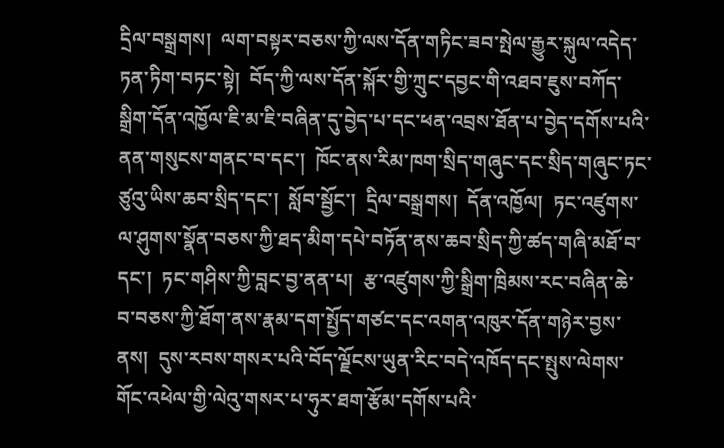དྲིལ་བསྒྲགས།  ལག་བསྟར་བཅས་ཀྱི་ལས་དོན་གཏིང་ཟབ་སྤེལ་རྒྱུར་སྐུལ་འདེད་ཏན་ཏིག་བཏང་སྟེ།  བོད་ཀྱི་ལས་དོན་སྐོར་གྱི་ཀྲུང་དབྱང་གི་འཐབ་ཇུས་བཀོད་སྒྲིག་དོན་འཁྱོལ་ཇི་མ་ཇི་བཞིན་དུ་བྱེད་པ་དང་ཕན་འབྲས་ཐོན་པ་བྱེད་དགོས་པའི་ནན་གསུངས་གནང་བ་དང་།  ཁོང་ནས་རིམ་ཁག་སྲིད་གཞུང་དང་སྲིད་གཞུང་ཏང་ཙུའུ་ཡིས་ཆབ་སྲིད་དང་།  སློབ་སྦྱོང་།  དྲིལ་བསྒྲགས།  དོན་འཁྱོལ།  ཏང་འཛུགས་ལ་ཤུགས་སྣོན་བཅས་ཀྱི་ཐད་མིག་དཔེ་བཏོན་ནས་ཆབ་སྲིད་ཀྱི་ཚད་གཞི་མཐོ་བ་དང་།  ཏང་གཤིས་ཀྱི་བླང་བྱ་ནན་པ།  རྩ་འཛུགས་ཀྱི་སྒྲིག་ཁྲིམས་རང་བཞིན་ཆེ་བ་བཅས་ཀྱི་ཐོག་ནས་རྣམ་དག་སྤྱོད་གཙང་དང་འགན་འཁུར་དོན་གཉེར་བྱས་ནས།  དུས་རབས་གསར་པའི་བོད་ལྗོངས་ཡུན་རིང་བདེ་འཁོད་དང་སྤུས་ལེགས་གོང་འཕེལ་གྱི་ལེའུ་གསར་པ་ཧུར་ཐག་རྩོམ་དགོས་པའི་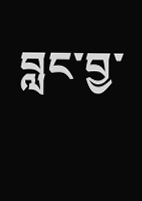བླང་བྱ་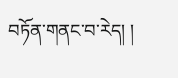བཏོན་གནང་བ་རེད། །